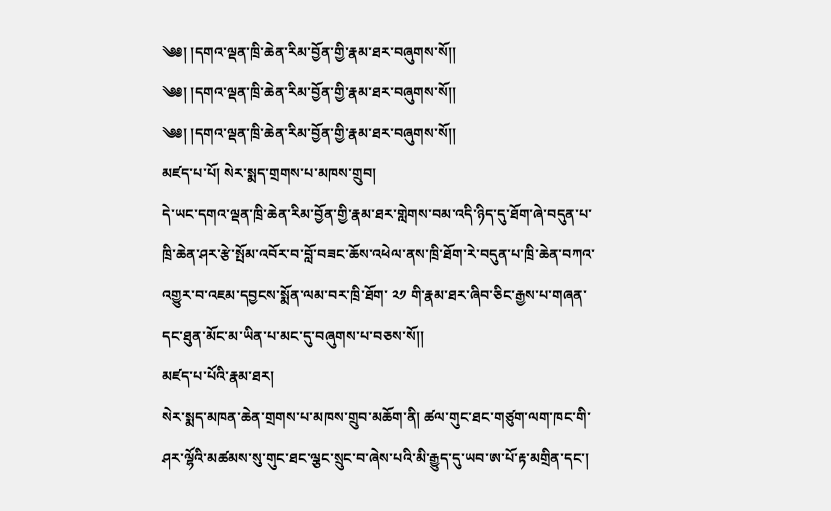༄༅། །དགའ་ལྡན་ཁྲི་ཆེན་རིམ་བྱོན་གྱི་རྣམ་ཐར་བཞུགས་སོ།།
༄༅། །དགའ་ལྡན་ཁྲི་ཆེན་རིམ་བྱོན་གྱི་རྣམ་ཐར་བཞུགས་སོ།།
༄༅། །དགའ་ལྡན་ཁྲི་ཆེན་རིམ་བྱོན་གྱི་རྣམ་ཐར་བཞུགས་སོ།།
མཛད་པ་པོ། སེར་སྨད་གྲགས་པ་མཁས་གྲུབ།
དེ་ཡང་དགའ་ལྡན་ཁྲི་ཆེན་རིམ་བྱོན་གྱི་རྣམ་ཐར་གླེགས་བམ་འདི་ཉིད་དུ་ཐོག་ཞེ་བདུན་པ་ཁྲི་ཆེན་ཤར་རྩེ་སྤོམ་འབོར་བ་བློ་བཟང་ཆོས་འཕེལ་ནས་ཁྲི་ཐོག་རེ་བདུན་པ་ཁྲི་ཆེན་བཀའ་འགྱུར་བ་འཇམ་དབྱངས་སྨོན་ལམ་བར་ཁྲི་ཐོག་ ༢༡ གི་རྣམ་ཐར་ཞིབ་ཅིང་རྒྱས་པ་གཞན་དང་ཐུན་མོང་མ་ཡིན་པ་མང་དུ་བཞུགས་པ་བཅས་སོ།།
མཛད་པ་པོའི་རྣམ་ཐར།
སེར་སྨད་མཁན་ཆེན་གྲགས་པ་མཁས་གྲུབ་མཆོག་ནི། ཚལ་གུང་ཐང་གཙུག་ལག་ཁང་གི་ཤར་ལྷོའི་མཚམས་སུ་གུང་ཐང་ལྕང་སྲུང་བ་ཞེས་པའི་མི་རྒྱུད་དུ་ཡབ་ཨ་པོ་རྟ་མགྲིན་དང་།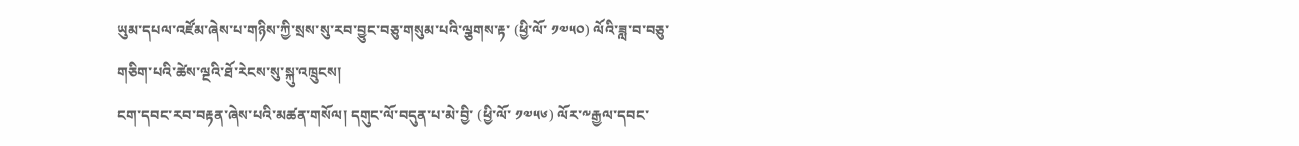ཡུམ་དཔལ་འཛོམ་ཞེས་པ་གཉིས་ཀྱི་སྲས་སུ་རབ་བྱུང་བཅུ་གསུམ་པའི་ལྕགས་རྟ་ (ཕྱི་ལོ་ ༡༧༥༠) ལོའི་ཟླ་བ་བཅུ་གཅིག་པའི་ཚེས་ལྔའི་ཐོ་རེངས་སུ་སྐུ་འཁྲུངས།
ངག་དབང་རབ་བརྟན་ཞེས་པའི་མཚན་གསོལ། དགུང་ལོ་བདུན་པ་མེ་བྱི་ (ཕྱི་ལོ་ ༡༧༥༦) ལོར་༸རྒྱལ་དབང་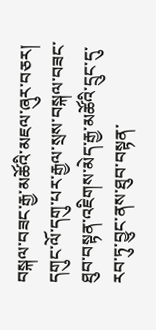བསྐལ་བཟང་རྒྱ་མཚོའི་མཇལ་ཞུར་བཅར། དགུང་ལོ་དགུ་པར་རྒྱལ་སྲས་བསྐལ་བཟང་ཐུབ་བསྟན་འཇིགས་མེད་རྒྱ་མཚོའི་དྲུང་དུ་རབ་ཏུ་བྱུང་ནས་ཐུབ་བསྟན་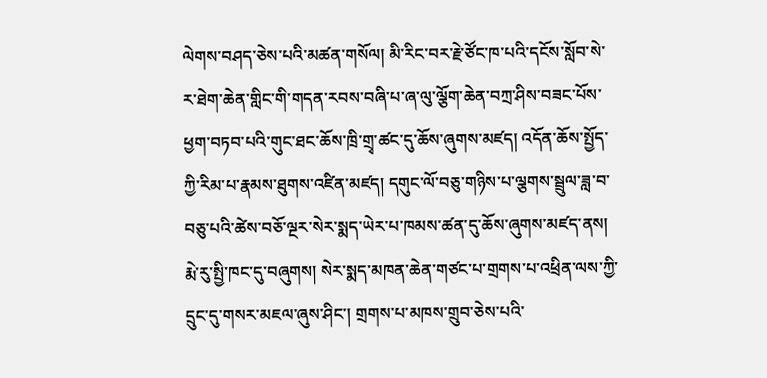ལེགས་བཤད་ཅེས་པའི་མཚན་གསོལ། མི་རིང་བར་རྗེ་ཙོང་ཁ་པའི་དངོས་སློབ་སེ་ར་ཐེག་ཆེན་གླིང་གི་གདན་རབས་བཞི་པ་ཞ་ལུ་ལྕོག་ཆེན་བཀྲ་ཤིས་བཟང་པོས་ཕྱག་བཏབ་པའི་གུང་ཐང་ཆོས་ཁྲི་གྲྭ་ཚང་དུ་ཆོས་ཞུགས་མཛད། འདོན་ཆོས་སྤྱོད་ཀྱི་རིམ་པ་རྣམས་ཐུགས་འཛིན་མཛད། དགུང་ལོ་བཅུ་གཉིས་པ་ལྕགས་སྦྲུལ་ཟླ་བ་བཅུ་པའི་ཚེས་བཅོ་ལྔར་སེར་སྨད་ཡེར་པ་ཁམས་ཚན་དུ་ཆོས་ཞུགས་མཛད་ནས། རྨེ་རུ་སྤྱི་ཁང་དུ་བཞུགས། སེར་སྨད་མཁན་ཆེན་གཙང་པ་གྲགས་པ་འཕྲིན་ལས་ཀྱི་དྲུང་དུ་གསར་མཇལ་ཞུས་ཤིང་། གྲགས་པ་མཁས་གྲུབ་ཅེས་པའི་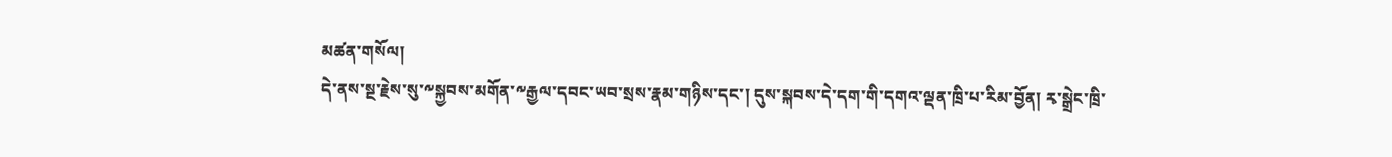མཚན་གསོལ།
དེ་ནས་སྔ་རྗེས་སུ་༸སྐྱབས་མགོན་༸རྒྱལ་དབང་ཡབ་སྲས་རྣམ་གཉིས་དང་། དུས་སྐབས་དེ་དག་གི་དགའ་ལྡན་ཁྲི་པ་རིམ་བྱོན། རྭ་སྒྲེང་ཁྲི་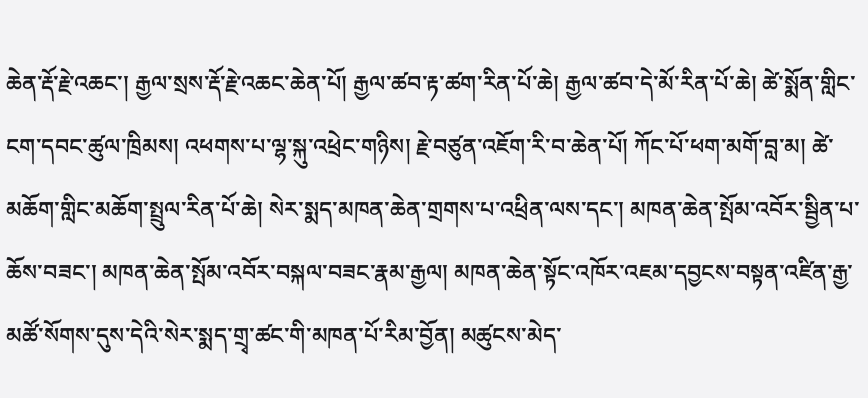ཆེན་རྡོ་རྗེ་འཆང་། རྒྱལ་སྲས་རྡོ་རྗེ་འཆང་ཆེན་པོ། རྒྱལ་ཚབ་རྟ་ཚག་རིན་པོ་ཆེ། རྒྱལ་ཚབ་དེ་མོ་རིན་པོ་ཆེ། ཚེ་སྨོན་གླིང་ངག་དབང་ཚུལ་ཁྲིམས། འཕགས་པ་ལྷ་སྐུ་འཕྲེང་གཉིས། རྗེ་བཙུན་འཇོག་རི་བ་ཆེན་པོ། ཀོང་པོ་ཕག་མགོ་བླ་མ། ཚེ་མཆོག་གླིང་མཆོག་སྤྲུལ་རིན་པོ་ཆེ། སེར་སྨད་མཁན་ཆེན་གྲགས་པ་འཕྲིན་ལས་དང་། མཁན་ཆེན་སྤོམ་འབོར་སྦྱིན་པ་ཆོས་བཟང་། མཁན་ཆེན་སྤོམ་འབོར་བསྐལ་བཟང་རྣམ་རྒྱལ། མཁན་ཆེན་སྟོང་འཁོར་འཇམ་དབྱངས་བསྟན་འཛིན་རྒྱ་མཚོ་སོགས་དུས་དེའི་སེར་སྨད་གྲྭ་ཚང་གི་མཁན་པོ་རིམ་བྱོན། མཚུངས་མེད་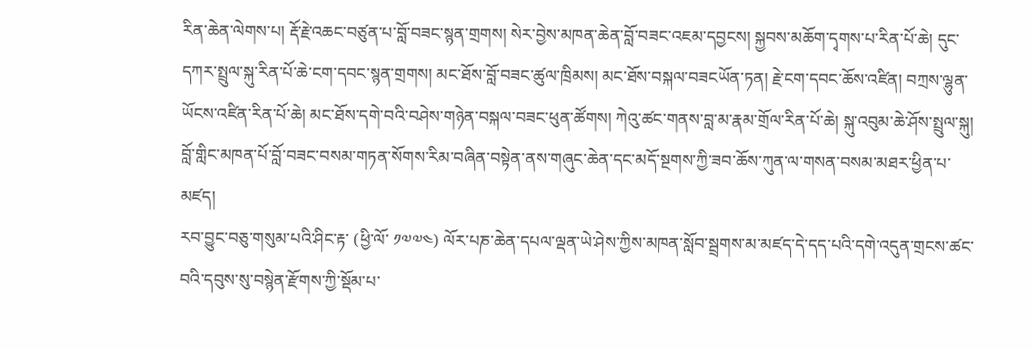རིན་ཆེན་ལེགས་པ། རྡོ་རྗེ་འཆང་བཙུན་པ་བློ་བཟང་སྙན་གྲགས། སེར་བྱེས་མཁན་ཆེན་བློ་བཟང་འཇམ་དབྱངས། སྐྱབས་མཆོག་དྭགས་པ་རིན་པོ་ཆེ། དུང་དཀར་སྤྲུལ་སྐུ་རིན་པོ་ཆེ་ངག་དབང་སྙན་གྲགས། མང་ཐོས་བློ་བཟང་ཚུལ་ཁྲིམས། མང་ཐོས་བསྐལ་བཟངཡོན་ཏན། རྗེ་ངག་དབང་ཆོས་འཛིན། བཀྲས་ལྷུན་ཡོངས་འཛིན་རིན་པོ་ཆེ། མང་ཐོས་དགེ་བའི་བཤེས་གཉེན་བསྐལ་བཟང་ཕུན་ཚོགས། ཀེའུ་ཚང་གནས་བླ་མ་རྣམ་གྲོལ་རིན་པོ་ཆེ། སྐུ་འབུམ་ཆེ་ཤོས་སྤྲུལ་སྐུ། བློ་གླིང་མཁན་པོ་བློ་བཟང་བསམ་གཏན་སོགས་རིམ་བཞིན་བསྟེན་ནས་གཞུང་ཆེན་དང་མདོ་སྔགས་ཀྱི་ཟབ་ཆོས་ཀུན་ལ་གསན་བསམ་མཐར་ཕྱིན་པ་མཛད།
རབ་བྱུང་བཅུ་གསུམ་པའི་ཤིང་རྟ་ (ཕྱི་ལོ་ ༡༧༧༤) ལོར་པཎ་ཆེན་དཔལ་ལྡན་ཡེ་ཤེས་ཀྱིས་མཁན་སློབ་སྦྲགས་མ་མཛད་དེ་དད་པའི་དགེ་འདུན་གྲངས་ཚང་བའི་དབུས་སུ་བསྙེན་རྫོགས་ཀྱི་སྡོམ་པ་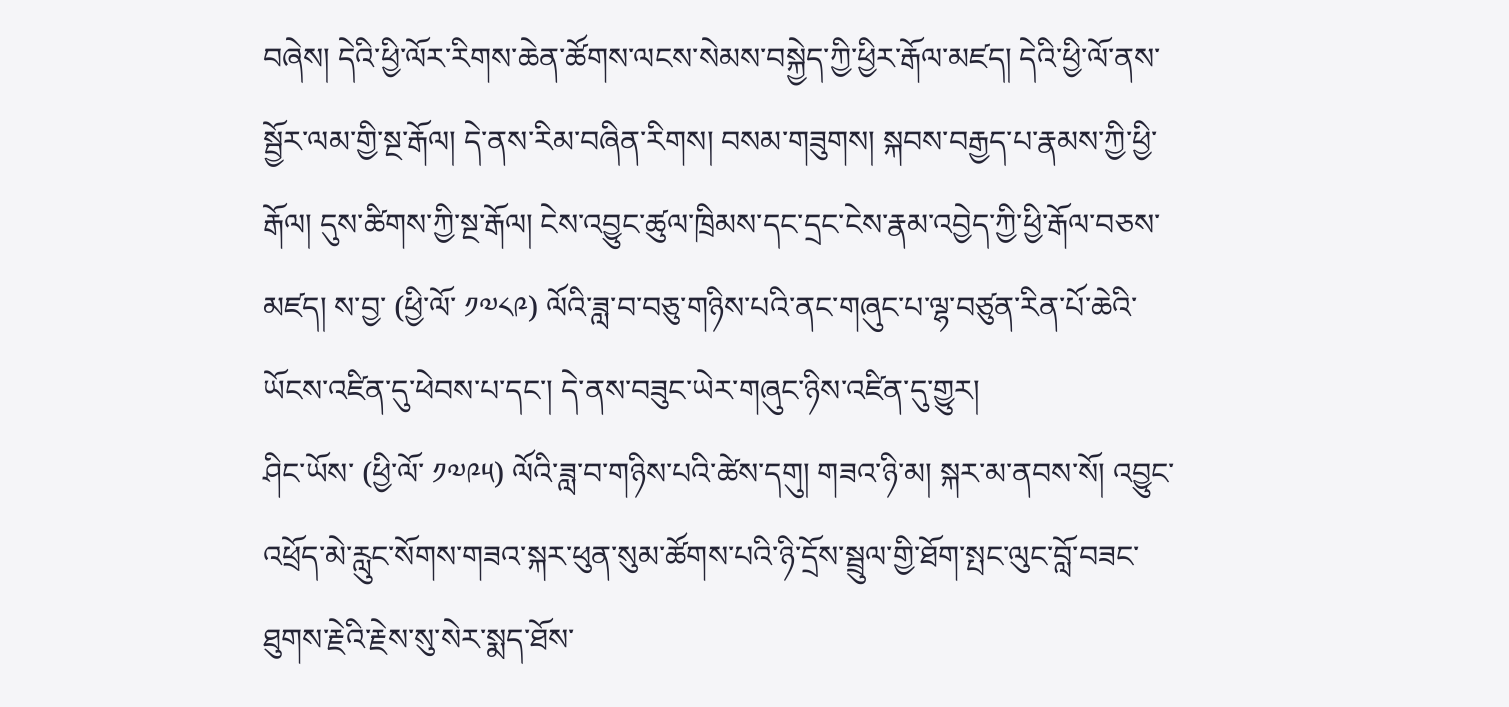བཞེས། དེའི་ཕྱི་ལོར་རིགས་ཆེན་ཚོགས་ལངས་སེམས་བསྐྱེད་ཀྱི་ཕྱིར་རྒོལ་མཛད། དེའི་ཕྱི་ལོ་ནས་སྦྱོར་ལམ་གྱི་སྔ་རྒོལ། དེ་ནས་རིམ་བཞིན་རིགས། བསམ་གཟུགས། སྐབས་བརྒྱད་པ་རྣམས་ཀྱི་ཕྱི་རྒོལ། དུས་ཚིགས་ཀྱི་སྔ་རྒོལ། ངེས་འབྱུང་ཚུལ་ཁྲིམས་དང་དྲང་ངེས་རྣམ་འབྱེད་ཀྱི་ཕྱི་རྒོལ་བཅས་མཛད། ས་བྱ་ (ཕྱི་ལོ་ ༡༧༨༩) ལོའི་ཟླ་བ་བཅུ་གཉིས་པའི་ནང་གཞུང་པ་ལྷ་བཙུན་རིན་པོ་ཆེའི་ཡོངས་འཛིན་དུ་ཕེབས་པ་དང་། དེ་ནས་བཟུང་ཡེར་གཞུང་ཉིས་འཛིན་དུ་གྱུར།
ཤིང་ཡོས་ (ཕྱི་ལོ་ ༡༧༩༥) ལོའི་ཟླ་བ་གཉིས་པའི་ཚེས་དགུ། གཟའ་ཉི་མ། སྐར་མ་ནབས་སོ། འབྱུང་འཕྲོད་མེ་རླུང་སོགས་གཟའ་སྐར་ཕུན་སུམ་ཚོགས་པའི་ཉི་དྲོས་སྦྲུལ་གྱི་ཐོག་སྤང་ལུང་བློ་བཟང་ཐུགས་རྗེའི་རྗེས་སུ་སེར་སྨད་ཐོས་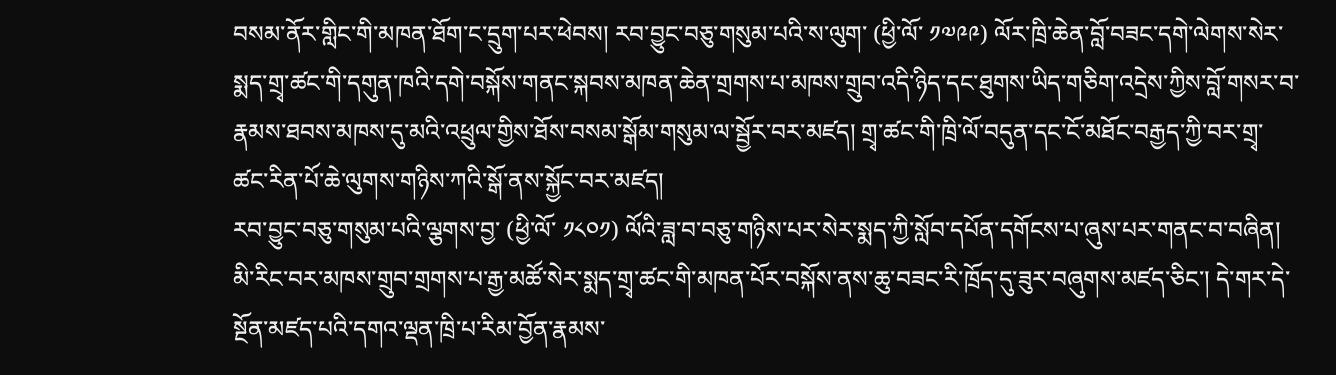བསམ་ནོར་གླིང་གི་མཁན་ཐོག་ང་དྲུག་པར་ཕེབས། རབ་བྱུང་བཅུ་གསུམ་པའི་ས་ལུག་ (ཕྱི་ལོ་ ༡༧༩༩) ལོར་ཁྲི་ཆེན་བློ་བཟང་དགེ་ལེགས་སེར་སྨད་གྲྭ་ཚང་གི་དགུན་ཁའི་དགེ་བསྐོས་གནང་སྐབས་མཁན་ཆེན་གྲགས་པ་མཁས་གྲུབ་འདི་ཉིད་དང་ཐུགས་ཡིད་གཅིག་འདྲེས་ཀྱིས་བློ་གསར་བ་རྣམས་ཐབས་མཁས་དུ་མའི་འཕྲུལ་གྱིས་ཐོས་བསམ་སྒོམ་གསུམ་ལ་སྦྱོར་བར་མཛད། གྲྭ་ཚང་གི་ཁྲི་ལོ་བདུན་དང་ངོ་མཐོང་བརྒྱད་ཀྱི་བར་གྲྭ་ཚང་རིན་པོ་ཆེ་ལུགས་གཉིས་ཀའི་སྒོ་ནས་སྐྱོང་བར་མཛད།
རབ་བྱུང་བཅུ་གསུམ་པའི་ལྕགས་བྱ་ (ཕྱི་ལོ་ ༡༨༠༡) ལོའི་ཟླ་བ་བཅུ་གཉིས་པར་སེར་སྨད་ཀྱི་སློབ་དཔོན་དགོངས་པ་ཞུས་པར་གནང་བ་བཞིན། མི་རིང་བར་མཁས་གྲུབ་གྲགས་པ་རྒྱ་མཚོ་སེར་སྨད་གྲྭ་ཚང་གི་མཁན་པོར་བསྐོས་ནས་ཆུ་བཟང་རི་ཁྲོད་དུ་ཟུར་བཞུགས་མཛད་ཅིང་། དེ་གར་དེ་སྔོན་མཛད་པའི་དགའ་ལྡན་ཁྲི་པ་རིམ་བྱོན་རྣམས་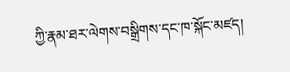ཀྱི་རྣམ་ཐར་ལེགས་བསྒྲིགས་དང་ཁ་སྐོང་མཛད།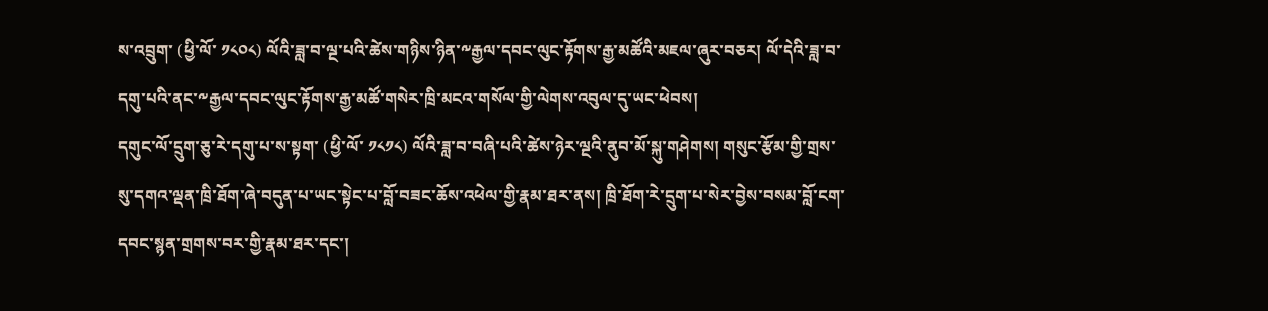ས་འབྲུག་ (ཕྱི་ལོ་ ༡༨༠༨) ལོའི་ཟླ་བ་ལྔ་པའི་ཚེས་གཉིས་ཉིན་༸རྒྱལ་དབང་ལུང་རྟོགས་རྒྱ་མཚོའི་མཇལ་ཞུར་བཅར། ལོ་དེའི་ཟླ་བ་དགུ་པའི་ནང་༸རྒྱལ་དབང་ལུང་རྟོགས་རྒྱ་མཚོ་གསེར་ཁྲི་མངའ་གསོལ་གྱི་ལེགས་འབུལ་དུ་ཡང་ཕེབས།
དགུང་ལོ་དྲུག་ཅུ་རེ་དགུ་པ་ས་སྟག་ (ཕྱི་ལོ་ ༡༨༡༨) ལོའི་ཟླ་བ་བཞི་པའི་ཚེས་ཉེར་ལྔའི་ནུབ་མོ་སྐུ་གཤེགས། གསུང་རྩོམ་གྱི་གྲས་སུ་དགའ་ལྡན་ཁྲི་ཐོག་ཞེ་བདུན་པ་ཡང་སྟེང་པ་བློ་བཟང་ཆོས་འཕེལ་གྱི་རྣམ་ཐར་ནས། ཁྲི་ཐོག་རེ་དྲུག་པ་སེར་བྱེས་བསམ་བློ་ངག་དབང་སྙན་གྲགས་བར་གྱི་རྣམ་ཐར་དང་།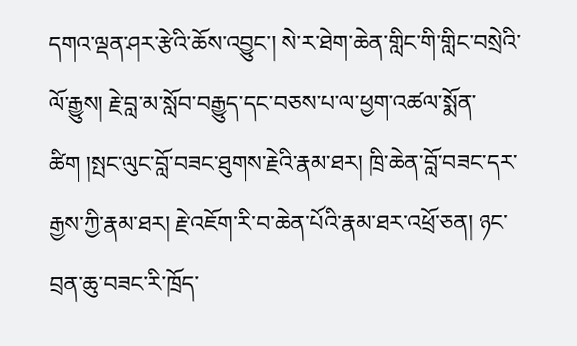དགའ་ལྡན་ཤར་རྩེའི་ཆོས་འབྱུང་། སེ་ར་ཐེག་ཆེན་གླིང་གི་གླིང་བསྲེའི་ལོ་རྒྱུས། རྗེ་བླ་མ་སློབ་བརྒྱུད་དང་བཅས་པ་ལ་ཕྱག་འཚལ་སྨོན་ཚིག །སྤང་ལུང་བློ་བཟང་ཐུགས་རྗེའི་རྣམ་ཐར། ཁྲི་ཆེན་བློ་བཟང་དར་རྒྱས་ཀྱི་རྣམ་ཐར། རྗེ་འཇོག་རི་བ་ཆེན་པོའི་རྣམ་ཐར་འཕྲོ་ཅན། ཉང་བྲན་ཆུ་བཟང་རི་ཁྲོད་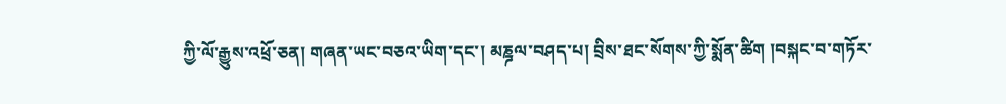ཀྱི་ལོ་རྒྱུས་འཕྲོ་ཅན། གཞན་ཡང་བཅའ་ཡིག་དང་། མཎྜལ་བཤད་པ། བྲིས་ཐང་སོགས་ཀྱི་སྨོན་ཚིག །བསྐང་བ་གཏོར་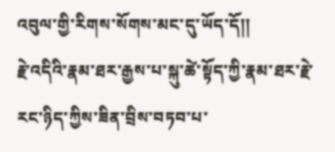འབུལ་གྱི་རིགས་སོགས་མང་དུ་ཡོད་དོ།།
རྗེ་འདིའི་རྣམ་ཐར་རྒྱས་པ་སྐུ་ཚེ་སྟོད་ཀྱི་རྣམ་ཐར་རྗེ་རང་ཉིད་ཀྱིས་ཟིན་བྲིས་བཏབ་པ་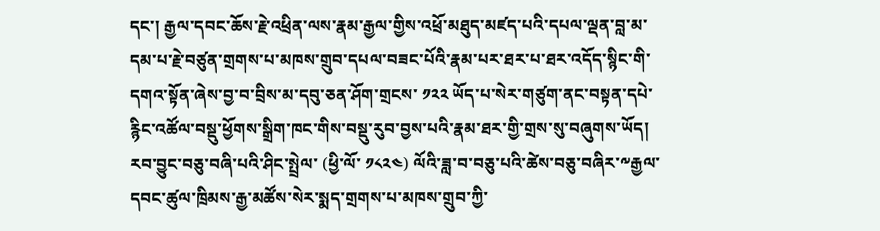དང་། རྒྱལ་དབང་ཆོས་རྗེ་འཕྲིན་ལས་རྣམ་རྒྱལ་གྱིས་འཕྲོ་མཐུད་མཛད་པའི་དཔལ་ལྡན་བླ་མ་དམ་པ་རྗེ་བཙུན་གྲགས་པ་མཁས་གྲུབ་དཔལ་བཟང་པོའི་རྣམ་པར་ཐར་པ་ཐར་འདོད་སྙིང་གི་དགའ་སྟོན་ཞེས་བྱ་བ་བྲིས་མ་དབུ་ཅན་ཤོག་གྲངས་ ༡༢༢ ཡོད་པ་སེར་གཙུག་ནང་བསྟན་དཔེ་རྙིང་འཚོལ་བསྡུ་ཕྱོགས་སྒྲིག་ཁང་གིས་བསྡུ་རུབ་བྱས་པའི་རྣམ་ཐར་གྱི་གྲས་སུ་བཞུགས་ཡོད།
རབ་བྱུང་བཅུ་བཞི་པའི་ཤིང་སྤྲེལ་ (ཕྱི་ལོ་ ༡༨༢༤) ལོའི་ཟླ་བ་བཅུ་པའི་ཚེས་བཅུ་བཞིར་༸རྒྱལ་དབང་ཚུལ་ཁྲིམས་རྒྱ་མཚོས་སེར་སྨད་གྲགས་པ་མཁས་གྲུབ་ཀྱི་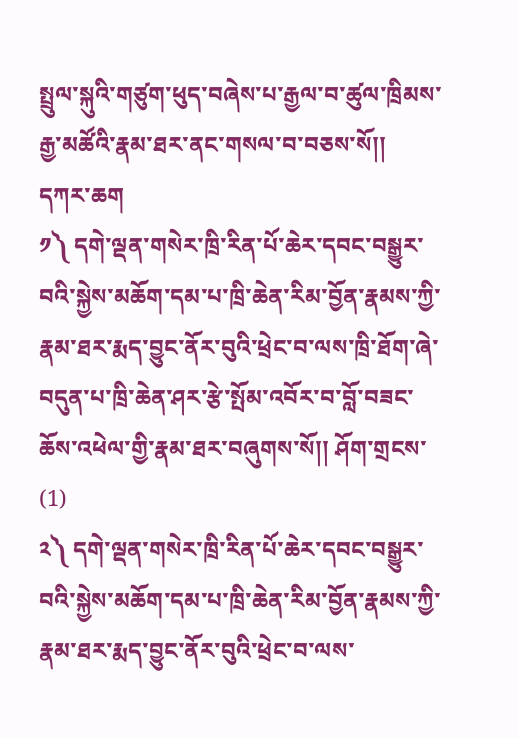སྤྲུལ་སྐུའི་གཙུག་ཕུད་བཞེས་པ་རྒྱལ་བ་ཚུལ་ཁྲིམས་རྒྱ་མཚོའི་རྣམ་ཐར་ནང་གསལ་བ་བཅས་སོ།།
དཀར་ཆག
༡༽ དགེ་ལྡན་གསེར་ཁྲི་རིན་པོ་ཆེར་དབང་བསྒྱུར་བའི་སྐྱེས་མཆོག་དམ་པ་ཁྲི་ཆེན་རིམ་བྱོན་རྣམས་ཀྱི་རྣམ་ཐར་རྨད་བྱུང་ནོར་བུའི་ཕྲེང་བ་ལས་ཁྲི་ཐོག་ཞེ་བདུན་པ་ཁྲི་ཆེན་ཤར་རྩེ་སྤོམ་འབོར་བ་བློ་བཟང་ཆོས་འཕེལ་གྱི་རྣམ་ཐར་བཞུགས་སོ།། ཤོག་གྲངས་ (1)
༢༽ དགེ་ལྡན་གསེར་ཁྲི་རིན་པོ་ཆེར་དབང་བསྒྱུར་བའི་སྐྱེས་མཆོག་དམ་པ་ཁྲི་ཆེན་རིམ་བྱོན་རྣམས་ཀྱི་རྣམ་ཐར་རྨད་བྱུང་ནོར་བུའི་ཕྲེང་བ་ལས་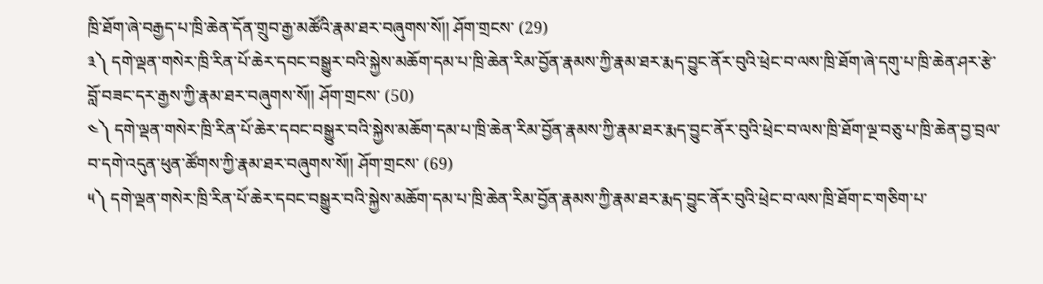ཁྲི་ཐོག་ཞེ་བརྒྱད་པ་ཁྲི་ཆེན་དོན་གྲུབ་རྒྱ་མཚོའི་རྣམ་ཐར་བཞུགས་སོ།། ཤོག་གྲངས་ (29)
༣༽ དགེ་ལྡན་གསེར་ཁྲི་རིན་པོ་ཆེར་དབང་བསྒྱུར་བའི་སྐྱེས་མཆོག་དམ་པ་ཁྲི་ཆེན་རིམ་བྱོན་རྣམས་ཀྱི་རྣམ་ཐར་རྨད་བྱུང་ནོར་བུའི་ཕྲེང་བ་ལས་ཁྲི་ཐོག་ཞེ་དགུ་པ་ཁྲི་ཆེན་ཤར་རྩེ་བློ་བཟང་དར་རྒྱས་ཀྱི་རྣམ་ཐར་བཞུགས་སོ།། ཤོག་གྲངས་ (50)
༤༽ དགེ་ལྡན་གསེར་ཁྲི་རིན་པོ་ཆེར་དབང་བསྒྱུར་བའི་སྐྱེས་མཆོག་དམ་པ་ཁྲི་ཆེན་རིམ་བྱོན་རྣམས་ཀྱི་རྣམ་ཐར་རྨད་བྱུང་ནོར་བུའི་ཕྲེང་བ་ལས་ཁྲི་ཐོག་ལྔ་བཅུ་པ་ཁྲི་ཆེན་བྱ་བྲལ་བ་དགེ་འདུན་ཕུན་ཚོགས་ཀྱི་རྣམ་ཐར་བཞུགས་སོ།། ཤོག་གྲངས་ (69)
༥༽ དགེ་ལྡན་གསེར་ཁྲི་རིན་པོ་ཆེར་དབང་བསྒྱུར་བའི་སྐྱེས་མཆོག་དམ་པ་ཁྲི་ཆེན་རིམ་བྱོན་རྣམས་ཀྱི་རྣམ་ཐར་རྨད་བྱུང་ནོར་བུའི་ཕྲེང་བ་ལས་ཁྲི་ཐོག་ང་གཅིག་པ་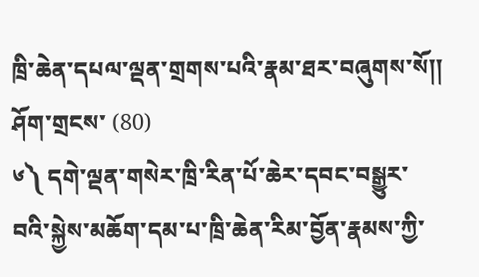ཁྲི་ཆེན་དཔལ་ལྡན་གྲགས་པའི་རྣམ་ཐར་བཞུགས་སོ།། ཤོག་གྲངས་ (80)
༦༽ དགེ་ལྡན་གསེར་ཁྲི་རིན་པོ་ཆེར་དབང་བསྒྱུར་བའི་སྐྱེས་མཆོག་དམ་པ་ཁྲི་ཆེན་རིམ་བྱོན་རྣམས་ཀྱི་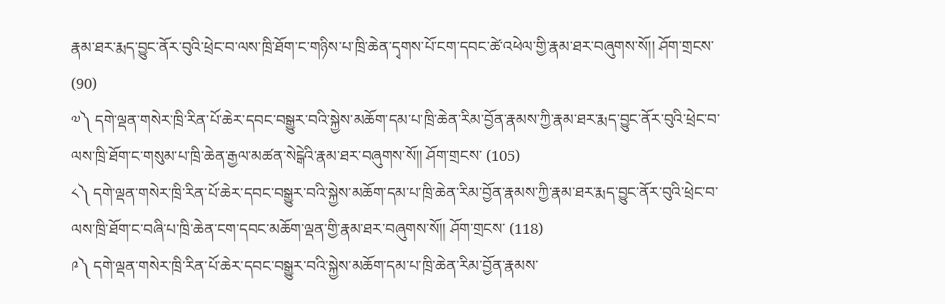རྣམ་ཐར་རྨད་བྱུང་ནོར་བུའི་ཕྲེང་བ་ལས་ཁྲི་ཐོག་ང་གཉིས་པ་ཁྲི་ཆེན་དྭགས་པོ་ངག་དབང་ཚེ་འཕེལ་གྱི་རྣམ་ཐར་བཞུགས་སོ།། ཤོག་གྲངས་ (90)
༧༽ དགེ་ལྡན་གསེར་ཁྲི་རིན་པོ་ཆེར་དབང་བསྒྱུར་བའི་སྐྱེས་མཆོག་དམ་པ་ཁྲི་ཆེན་རིམ་བྱོན་རྣམས་ཀྱི་རྣམ་ཐར་རྨད་བྱུང་ནོར་བུའི་ཕྲེང་བ་ལས་ཁྲི་ཐོག་ང་གསུམ་པ་ཁྲི་ཆེན་རྒྱལ་མཚན་སེངྒེའི་རྣམ་ཐར་བཞུགས་སོ།། ཤོག་གྲངས་ (105)
༨༽ དགེ་ལྡན་གསེར་ཁྲི་རིན་པོ་ཆེར་དབང་བསྒྱུར་བའི་སྐྱེས་མཆོག་དམ་པ་ཁྲི་ཆེན་རིམ་བྱོན་རྣམས་ཀྱི་རྣམ་ཐར་རྨད་བྱུང་ནོར་བུའི་ཕྲེང་བ་ལས་ཁྲི་ཐོག་ང་བཞི་པ་ཁྲི་ཆེན་ངག་དབང་མཆོག་ལྡན་གྱི་རྣམ་ཐར་བཞུགས་སོ།། ཤོག་གྲངས་ (118)
༩༽ དགེ་ལྡན་གསེར་ཁྲི་རིན་པོ་ཆེར་དབང་བསྒྱུར་བའི་སྐྱེས་མཆོག་དམ་པ་ཁྲི་ཆེན་རིམ་བྱོན་རྣམས་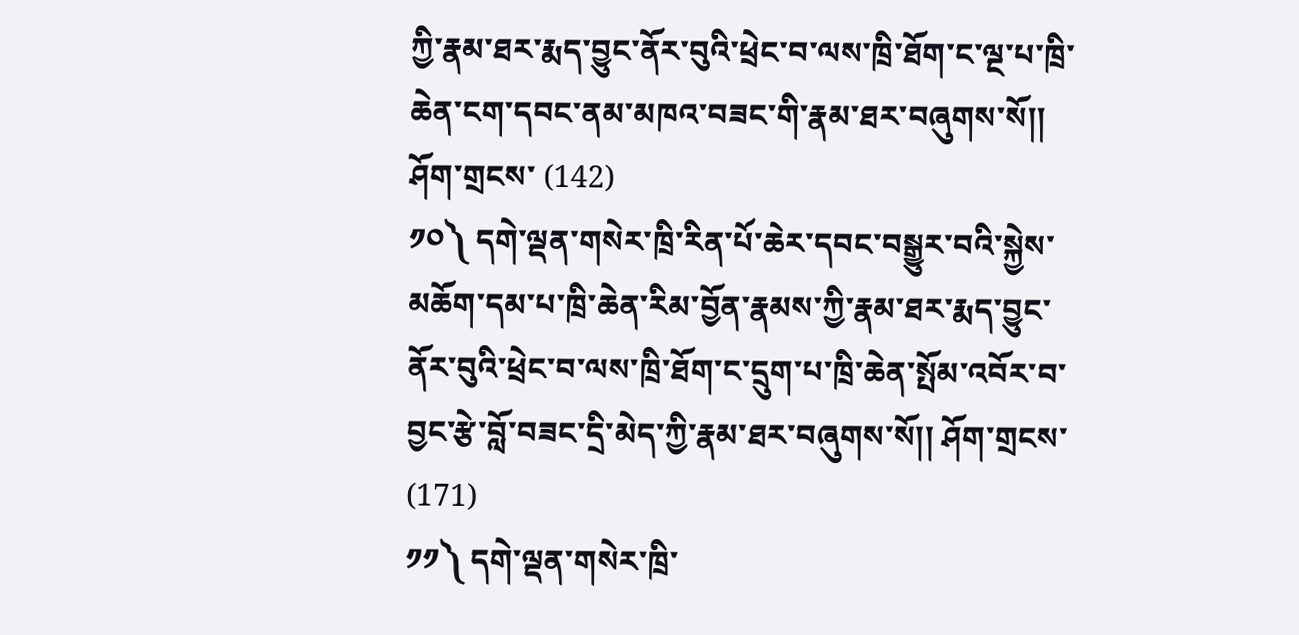ཀྱི་རྣམ་ཐར་རྨད་བྱུང་ནོར་བུའི་ཕྲེང་བ་ལས་ཁྲི་ཐོག་ང་ལྔ་པ་ཁྲི་ཆེན་ངག་དབང་ནམ་མཁའ་བཟང་གི་རྣམ་ཐར་བཞུགས་སོ།། ཤོག་གྲངས་ (142)
༡༠༽ དགེ་ལྡན་གསེར་ཁྲི་རིན་པོ་ཆེར་དབང་བསྒྱུར་བའི་སྐྱེས་མཆོག་དམ་པ་ཁྲི་ཆེན་རིམ་བྱོན་རྣམས་ཀྱི་རྣམ་ཐར་རྨད་བྱུང་ནོར་བུའི་ཕྲེང་བ་ལས་ཁྲི་ཐོག་ང་དྲུག་པ་ཁྲི་ཆེན་སྤོམ་འབོར་བ་བྱང་རྩེ་བློ་བཟང་དྲི་མེད་ཀྱི་རྣམ་ཐར་བཞུགས་སོ།། ཤོག་གྲངས་ (171)
༡༡༽ དགེ་ལྡན་གསེར་ཁྲི་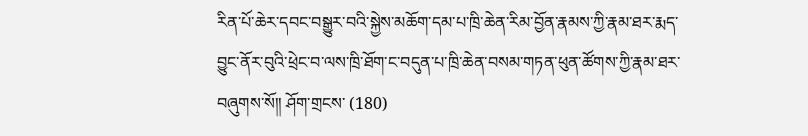རིན་པོ་ཆེར་དབང་བསྒྱུར་བའི་སྐྱེས་མཆོག་དམ་པ་ཁྲི་ཆེན་རིམ་བྱོན་རྣམས་ཀྱི་རྣམ་ཐར་རྨད་བྱུང་ནོར་བུའི་ཕྲེང་བ་ལས་ཁྲི་ཐོག་ང་བདུན་པ་ཁྲི་ཆེན་བསམ་གཏན་ཕུན་ཚོགས་ཀྱི་རྣམ་ཐར་བཞུགས་སོ།། ཤོག་གྲངས་ (180)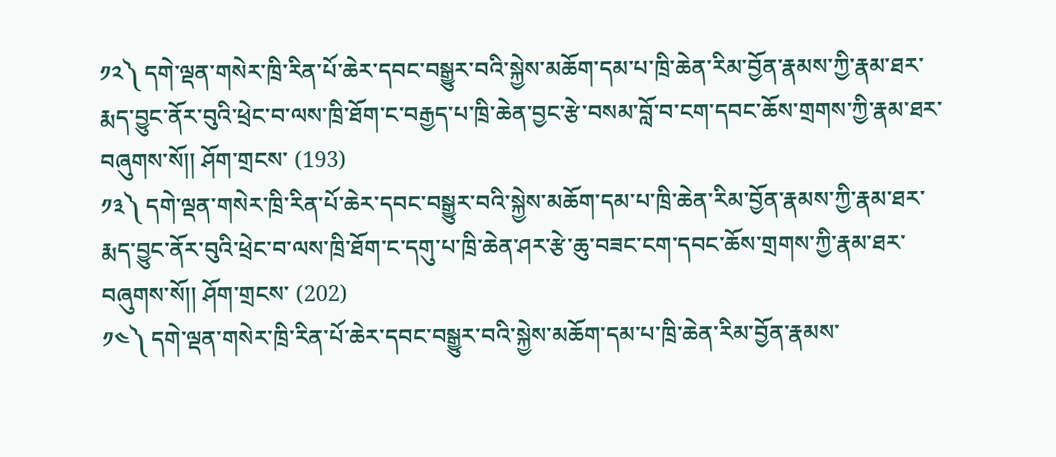༡༢༽ དགེ་ལྡན་གསེར་ཁྲི་རིན་པོ་ཆེར་དབང་བསྒྱུར་བའི་སྐྱེས་མཆོག་དམ་པ་ཁྲི་ཆེན་རིམ་བྱོན་རྣམས་ཀྱི་རྣམ་ཐར་རྨད་བྱུང་ནོར་བུའི་ཕྲེང་བ་ལས་ཁྲི་ཐོག་ང་བརྒྱད་པ་ཁྲི་ཆེན་བྱང་རྩེ་བསམ་བློ་བ་ངག་དབང་ཆོས་གྲགས་ཀྱི་རྣམ་ཐར་བཞུགས་སོ།། ཤོག་གྲངས་ (193)
༡༣༽ དགེ་ལྡན་གསེར་ཁྲི་རིན་པོ་ཆེར་དབང་བསྒྱུར་བའི་སྐྱེས་མཆོག་དམ་པ་ཁྲི་ཆེན་རིམ་བྱོན་རྣམས་ཀྱི་རྣམ་ཐར་རྨད་བྱུང་ནོར་བུའི་ཕྲེང་བ་ལས་ཁྲི་ཐོག་ང་དགུ་པ་ཁྲི་ཆེན་ཤར་རྩེ་ཆུ་བཟང་ངག་དབང་ཆོས་གྲགས་ཀྱི་རྣམ་ཐར་བཞུགས་སོ།། ཤོག་གྲངས་ (202)
༡༤༽ དགེ་ལྡན་གསེར་ཁྲི་རིན་པོ་ཆེར་དབང་བསྒྱུར་བའི་སྐྱེས་མཆོག་དམ་པ་ཁྲི་ཆེན་རིམ་བྱོན་རྣམས་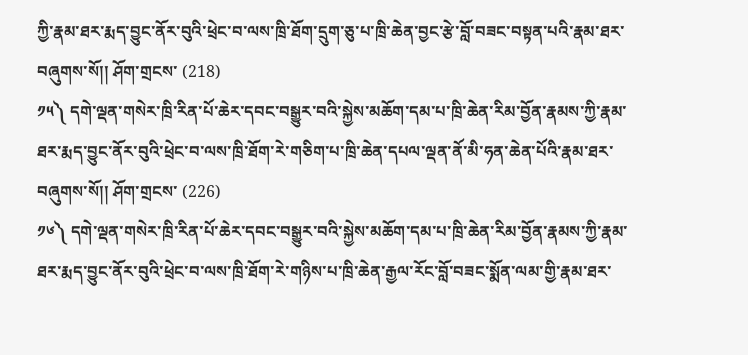ཀྱི་རྣམ་ཐར་རྨད་བྱུང་ནོར་བུའི་ཕྲེང་བ་ལས་ཁྲི་ཐོག་དྲུག་ཅུ་པ་ཁྲི་ཆེན་བྱང་རྩེ་བློ་བཟང་བསྟན་པའི་རྣམ་ཐར་བཞུགས་སོ།། ཤོག་གྲངས་ (218)
༡༥༽ དགེ་ལྡན་གསེར་ཁྲི་རིན་པོ་ཆེར་དབང་བསྒྱུར་བའི་སྐྱེས་མཆོག་དམ་པ་ཁྲི་ཆེན་རིམ་བྱོན་རྣམས་ཀྱི་རྣམ་ཐར་རྨད་བྱུང་ནོར་བུའི་ཕྲེང་བ་ལས་ཁྲི་ཐོག་རེ་གཅིག་པ་ཁྲི་ཆེན་དཔལ་ལྡན་ནོ་མི་ཧན་ཆེན་པོའི་རྣམ་ཐར་བཞུགས་སོ།། ཤོག་གྲངས་ (226)
༡༦༽ དགེ་ལྡན་གསེར་ཁྲི་རིན་པོ་ཆེར་དབང་བསྒྱུར་བའི་སྐྱེས་མཆོག་དམ་པ་ཁྲི་ཆེན་རིམ་བྱོན་རྣམས་ཀྱི་རྣམ་ཐར་རྨད་བྱུང་ནོར་བུའི་ཕྲེང་བ་ལས་ཁྲི་ཐོག་རེ་གཉིས་པ་ཁྲི་ཆེན་རྒྱལ་རོང་བློ་བཟང་སྨོན་ལམ་གྱི་རྣམ་ཐར་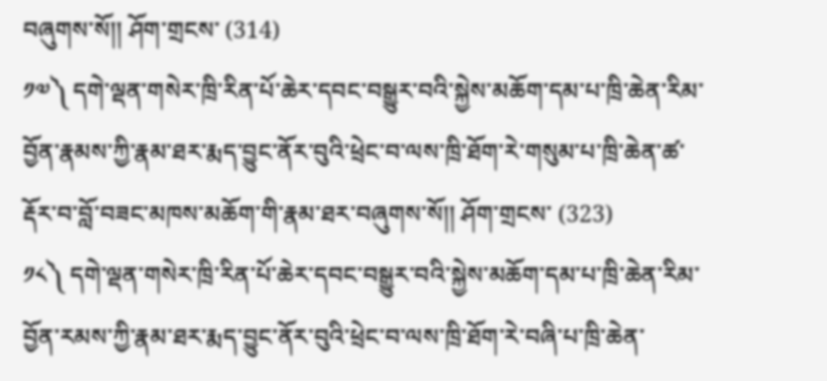བཞུགས་སོ།། ཤོག་གྲངས་ (314)
༡༧༽ དགེ་ལྡན་གསེར་ཁྲི་རིན་པོ་ཆེར་དབང་བསྒྱུར་བའི་སྐྱེས་མཆོག་དམ་པ་ཁྲི་ཆེན་རིམ་བྱོན་རྣམས་ཀྱི་རྣམ་ཐར་རྨད་བྱུང་ནོར་བུའི་ཕྲེང་བ་ལས་ཁྲི་ཐོག་རེ་གསུམ་པ་ཁྲི་ཆེན་ཚ་རྡོར་བ་བློ་བཟང་མཁས་མཆོག་གི་རྣམ་ཐར་བཞུགས་སོ།། ཤོག་གྲངས་ (323)
༡༨༽ དགེ་ལྡན་གསེར་ཁྲི་རིན་པོ་ཆེར་དབང་བསྒྱུར་བའི་སྐྱེས་མཆོག་དམ་པ་ཁྲི་ཆེན་རིམ་བྱོན་རམས་ཀྱི་རྣམ་ཐར་རྨད་བྱུང་ནོར་བུའི་ཕྲེང་བ་ལས་ཁྲི་ཐོག་རེ་བཞི་པ་ཁྲི་ཆེན་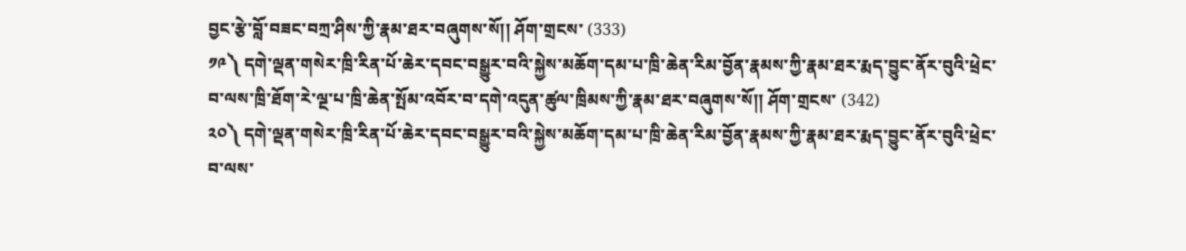བྱང་རྩེ་བློ་བཟང་བཀྲ་ཤིས་ཀྱི་རྣམ་ཐར་བཞུགས་སོ།། ཤོག་གྲངས་ (333)
༡༩༽ དགེ་ལྡན་གསེར་ཁྲི་རིན་པོ་ཆེར་དབང་བསྒྱུར་བའི་སྐྱེས་མཆོག་དམ་པ་ཁྲི་ཆེན་རིམ་བྱོན་རྣམས་ཀྱི་རྣམ་ཐར་རྨད་བྱུང་ནོར་བུའི་ཕྲེང་བ་ལས་ཁྲི་ཐོག་རེ་ལྔ་པ་ཁྲི་ཆེན་སྤོམ་འབོར་བ་དགེ་འདུན་ཚུལ་ཁྲིམས་ཀྱི་རྣམ་ཐར་བཞུགས་སོ།། ཤོག་གྲངས་ (342)
༢༠༽ དགེ་ལྡན་གསེར་ཁྲི་རིན་པོ་ཆེར་དབང་བསྒྱུར་བའི་སྐྱེས་མཆོག་དམ་པ་ཁྲི་ཆེན་རིམ་བྱོན་རྣམས་ཀྱི་རྣམ་ཐར་རྨད་བྱུང་ནོར་བུའི་ཕྲེང་བ་ལས་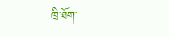ཁྲི་ཐོག་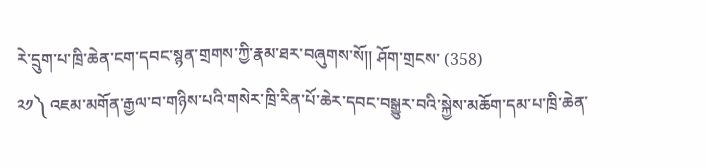རེ་དྲུག་པ་ཁྲི་ཆེན་ངག་དབང་སྙན་གྲགས་ཀྱི་རྣམ་ཐར་བཞུགས་སོ།། ཤོག་གྲངས་ (358)
༢༡༽ འཇམ་མགོན་རྒྱལ་བ་གཉིས་པའི་གསེར་ཁྲི་རིན་པོ་ཆེར་དབང་བསྒྱུར་བའི་སྐྱེས་མཆོག་དམ་པ་ཁྲི་ཆེན་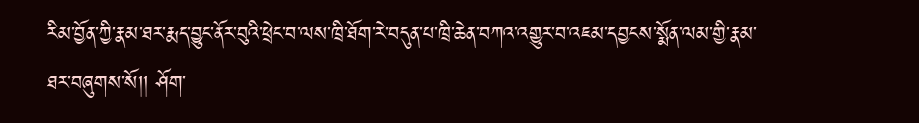རིམ་བྱོན་ཀྱི་རྣམ་ཐར་རྨད་བྱུང་ནོར་བུའི་ཕྲེང་བ་ལས་ཁྲི་ཐོག་རེ་བདུན་པ་ཁྲི་ཆེན་བཀའ་འགྱུར་བ་འཇམ་དབྱངས་སྨོན་ལམ་གྱི་རྣམ་ཐར་བཞུགས་སོ།། ཤོག་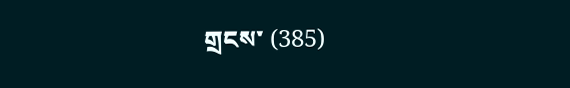གྲངས་ (385)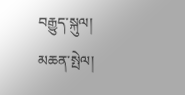བརྒྱུད་སྐུལ།
མཆན་སྤེལ།